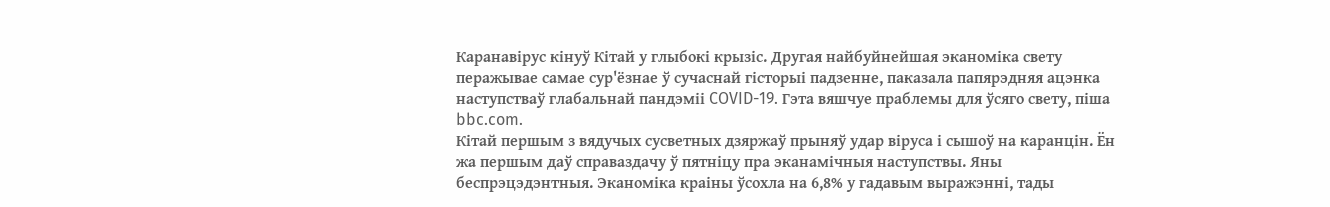Каранавірус кінуў Кітай у глыбокі крызіс. Другая найбуйнейшая эканоміка свету перажывае самае сур'ёзнае ў сучаснай гісторыі падзенне, паказала папярэдняя ацэнка наступстваў глабальнай пандэміі COVID-19. Гэта вяшчуе праблемы для ўсяго свету, піша bbc.com.
Кітай першым з вядучых сусветных дзяржаў прыняў удар віруса і сышоў на каранцін. Ён жа першым даў справаздачу ў пятніцу пра эканамічныя наступствы. Яны беспрэцэдэнтныя. Эканоміка краіны ўсохла на 6,8% у гадавым выражэнні, тады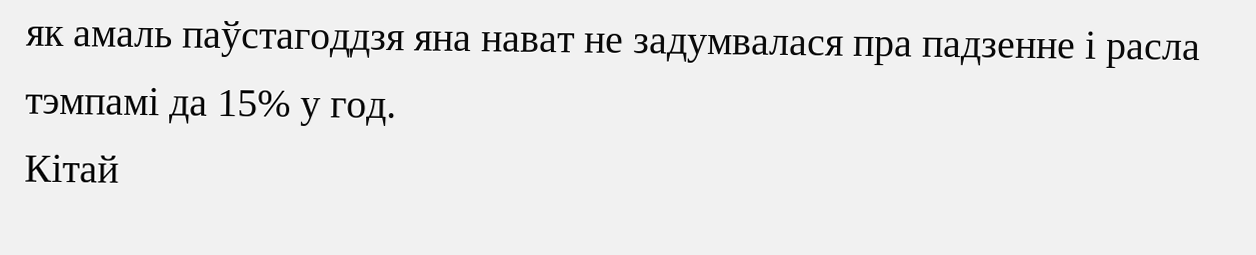як амаль паўстагоддзя яна нават не задумвалася пра падзенне і расла тэмпамі да 15% у год.
Кітай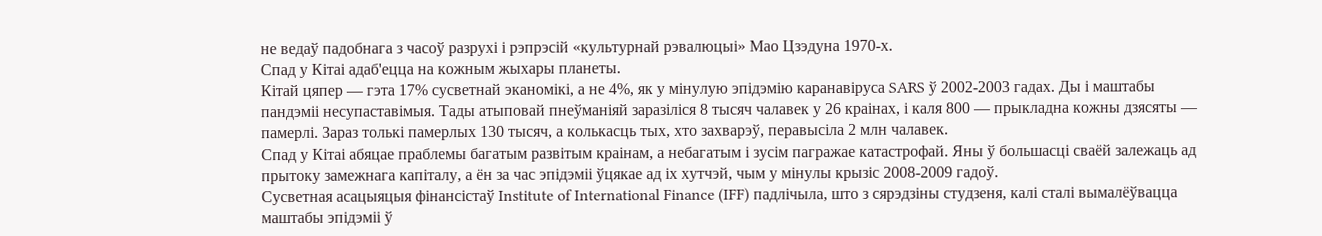не ведаў падобнага з часоў разрухі і рэпрэсій «культурнай рэвалюцыі» Мао Цзэдуна 1970-х.
Спад у Кітаі адаб'ецца на кожным жыхары планеты.
Кітай цяпер — гэта 17% сусветнай эканомікі, а не 4%, як у мінулую эпідэмію каранавіруса SARS ў 2002-2003 гадах. Ды і маштабы пандэміі несупаставімыя. Тады атыповай пнеўманіяй заразіліся 8 тысяч чалавек у 26 краінах, і каля 800 — прыкладна кожны дзясяты — памерлі. Зараз толькі памерлых 130 тысяч, а колькасць тых, хто захварэў, перавысіла 2 млн чалавек.
Спад у Кітаі абяцае праблемы багатым развітым краінам, а небагатым і зусім пагражае катастрофай. Яны ў большасці сваёй залежаць ад прытоку замежнага капіталу, а ён за час эпідэміі ўцякае ад іх хутчэй, чым у мінулы крызіс 2008-2009 гадоў.
Сусветная асацыяцыя фінансістаў Institute of International Finance (IFF) падлічыла, што з сярэдзіны студзеня, калі сталі вымалёўвацца маштабы эпідэміі ў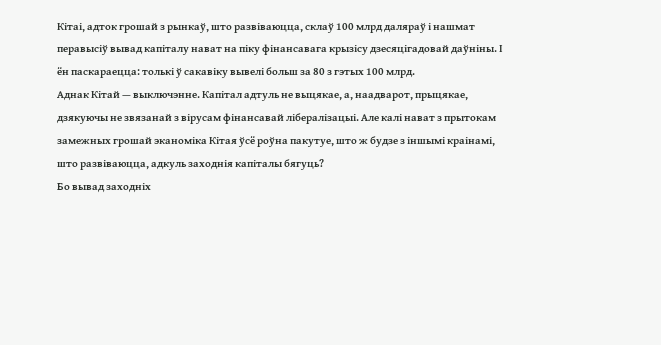Кітаі, адток грошай з рынкаў, што развіваюцца, склаў 100 млрд даляраў і нашмат перавысіў вывад капіталу нават на піку фінансавага крызісу дзесяцігадовай даўніны. І ён паскараецца: толькі ў сакавіку вывелі больш за 80 з гэтых 100 млрд.
Аднак Кітай — выключэнне. Капітал адтуль не выцякае, а, наадварот, прыцякае, дзякуючы не звязанай з вірусам фінансавай лібералізацыі. Але калі нават з прытокам замежных грошай эканоміка Кітая ўсё роўна пакутуе, што ж будзе з іншымі краінамі, што развіваюцца, адкуль заходнія капіталы бягуць?
Бо вывад заходніх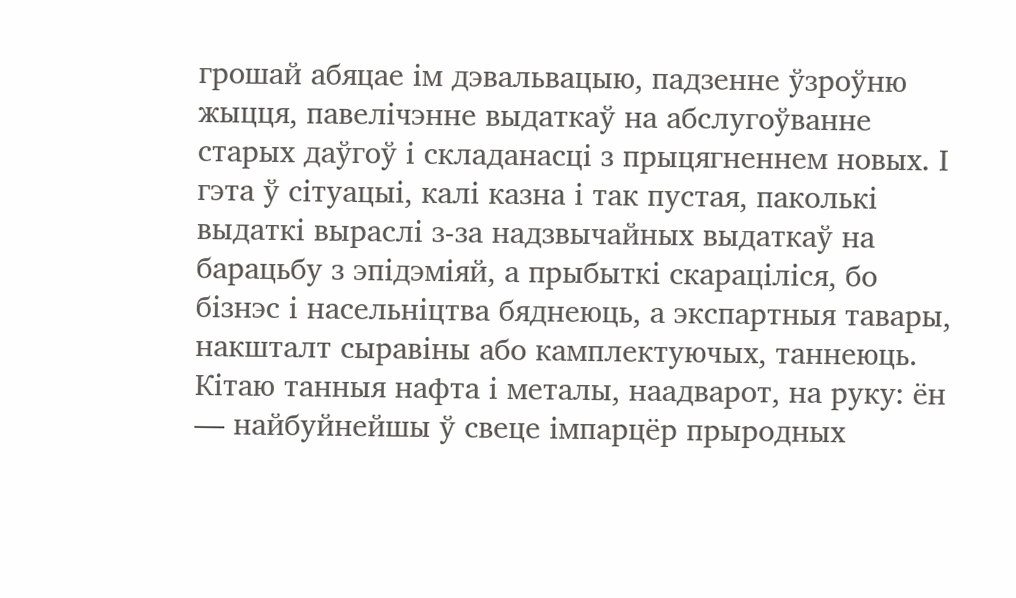грошай абяцае ім дэвальвацыю, падзенне ўзроўню жыцця, павелічэнне выдаткаў на абслугоўванне старых даўгоў і складанасці з прыцягненнем новых. І гэта ў сітуацыі, калі казна і так пустая, паколькі выдаткі выраслі з-за надзвычайных выдаткаў на барацьбу з эпідэміяй, а прыбыткі скараціліся, бо бізнэс і насельніцтва бяднеюць, а экспартныя тавары, накшталт сыравіны або камплектуючых, таннеюць.
Кітаю танныя нафта і металы, наадварот, на руку: ён — найбуйнейшы ў свеце імпарцёр прыродных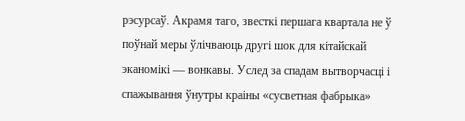рэсурсаў. Акрамя таго, звесткі першага квартала не ў поўнай меры ўлічваюць другі шок для кітайскай эканомікі — вонкавы. Услед за спадам вытворчасці і спажывання ўнутры краіны «сусветная фабрыка»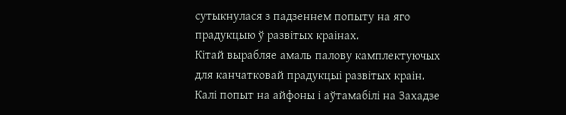сутыкнулася з падзеннем попыту на яго прадукцыю ў развітых краінах.
Кітай вырабляе амаль палову камплектуючых для канчатковай прадукцыі развітых краін. Калі попыт на айфоны і аўтамабілі на Захадзе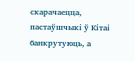скарачаецца, пастаўшчыкі ў Кітаі банкрутуюць, а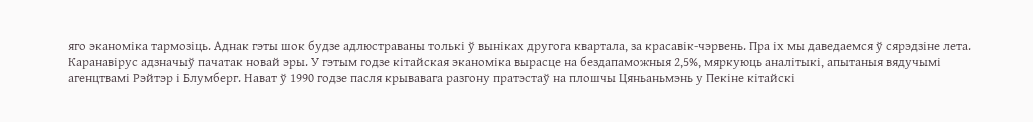яго эканоміка тармозіць. Аднак гэты шок будзе адлюстраваны толькі ў выніках другога квартала, за красавік-чэрвень. Пра іх мы даведаемся ў сярэдзіне лета.
Каранавірус адзначыў пачатак новай эры. У гэтым годзе кітайская эканоміка вырасце на бездапаможныя 2,5%, мяркуюць аналітыкі, апытаныя вядучымі агенцтвамі Рэйтэр і Блумберг. Нават ў 1990 годзе пасля крывавага разгону пратэстаў на плошчы Цяньаньмэнь у Пекіне кітайскі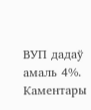ВУП дадаў амаль 4%.
Каментары